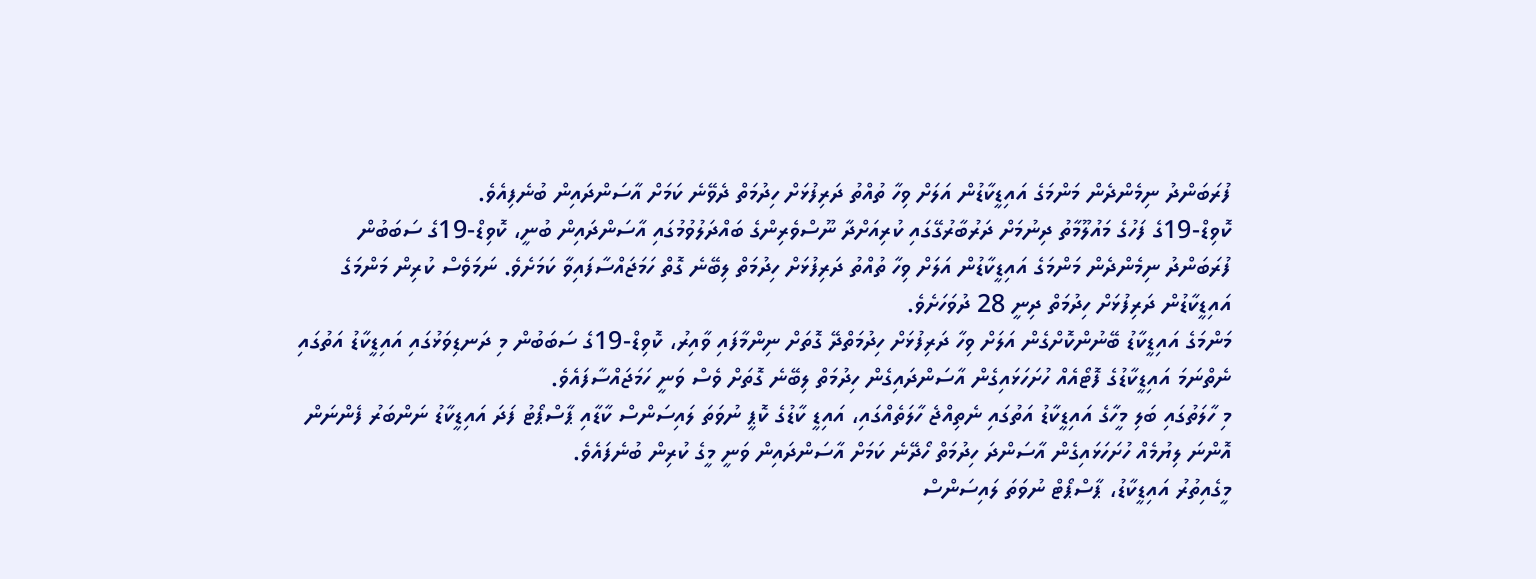ފުރަބަންދު ނިމެންދެން މަންމަގެ އައިޑީކާޑުން އަލަށް ވިހާ ތުއްތު ދަރިފުޅަށް ހިދުމަތް ދެވޭނެ ކަމަށް އާސަންދައިން ބުނެފިއެވެ.
ކޮވިޑް-19ގެ ފަހުގެ މައުލޫމާތު ދިނުމަށް ދަރުބާރުގޭގައި ކުރިއަށްދާ ނޫސްވެރިންގެ ބައްދަލުވުމުގައި އާސަންދައިން ބުނީ، ކޮވިޑް-19ގެ ސަބަބުން ފުރަބަންދު ނިމެންދެން މަންމަގެ އައިޑީކާޑުން އަލަށް ވިހާ ތުއްތު ދަރިފުޅަށް ހިދުމަތް ލިބޭނެ ގޮތް ހަމަޖައްސާފައިވާ ކަމަށެވެ. ނަމަވެސް ކުރިން މަންމަގެ އައިޑީކާޑުން ދަރިފުޅަށް ހިދުމަތް ދިނީ 28 ދުވަހަށެވެ.
މަންމަގެ އައިޑީކާޑު ބޭނުންކޮށްގެން އަލަށް ވިހާ ދަރިފުޅަށް ހިދުމަތްދޭ ގޮތަށް ނިންމާފައި ވާއިރު، ކޮވިޑް-19ގެ ސަބަބުން މި ދަނޑިވަޅުގައި އައިޑީކާޑު އަތުގައި ނެތްނަމަ އައިޑީކާޑުގެ ފޮޓޯއެއް ހުށަހަޅައިގެން އާސަންދައިގެން ހިދުމަތް ލިބޭނެ ގޮތަށް ވެސް ވަނީ ހަމަޖައްސާފައެވެ.
މި ހާލަތުގައި ބަލި މީހާގެ އައިޑީކާޑު އަތުގައި ނެތިއްޖެ ހާލަތެއްގައި، އައިޑީ ކާޑުގެ ކޮޕީ ނުވަތަ ލައިސަންސް ކާޑާއި ޕާސްޕޯޓު ފަދަ އައިޑީކާޑު ނަންބަރު ފެންނަން އޮންނަ ލިޔުމެއް ހުށަހަޅައިގެން އާސަންދަ ހިދުމަތް ހޯދޭނެ ކަމަށް އާސަންދައިން ވަނީ މީގެ ކުރިން ބުނެފައެވެ.
މީގެއިތުރު އައިޑީކާޑު، ޕާސްޕޯޓް ނުވަތަ ލައިސަންސް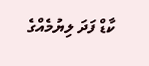ކާޑް ފަދަ ލިޔުމެއްގެ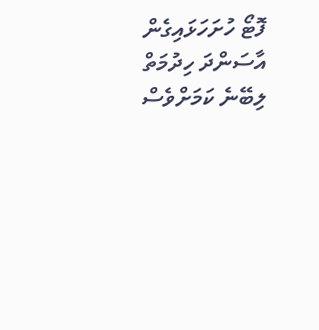ފޮޓޯ ހުށަހަޅައިގެން އާސަންދަ ހިދުމަތް ލިބޭނެ ކަމަށްވެސް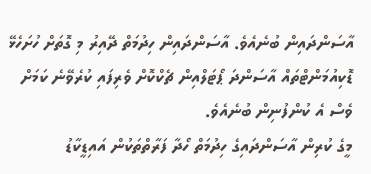އާސަންދައިން ބުނެއެވެ. އާސަންދައިން ހިދުމަތް ދޭއިރު މި ގޮތަށް ހުށަހެޅޭ ޑޮކިއުމަންޓްތައް އާސަންދަ ޕޯޓަލްއިން ޗެކްކޮށް ވެރިފައި ކުރެވޭނެ ކަމަށް ވެސް އެ ކުންފުނިން ބުނެއެވެ.
މީގެ ކުރިން އާސަންދައިގެ ހިދުމަތް ހޯދާ ފަރާތްތަކުން އައިޑީކާޑު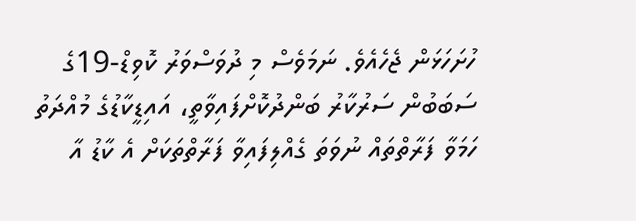ހުށަހަޅަން ޖެހެއެވެ. ނަމަވެސް މި ދުވަސްވަރު ކޮވިޑް-19ގެ ސަބަބުން ސަރުކާރު ބަންދުކޮށްފައިވާތީ، އައިޑީކާޑުގެ މުއްދަތު ހަމަވާ ފަރާތްތައް ނުވަތަ ގެއްލިފައިވާ ފަރާތްތަކަށް އެ ކާޑު އާ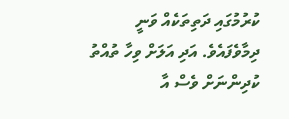ކުރުމުގައި ދަތިތަކެއް ވަނީ ދިމާވެފައެވެ. އަދި އަލަށް ވިހާ ތުއްތު ކުދިންނަށް ވެސް އާ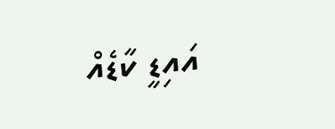އައިޑީ ކާޑެއް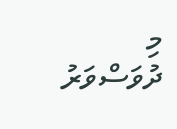މި ދުވަސްވަރު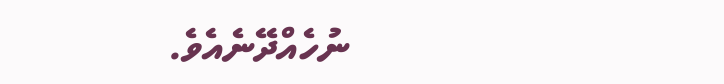ނުހެއްދޭނެއެވެ.